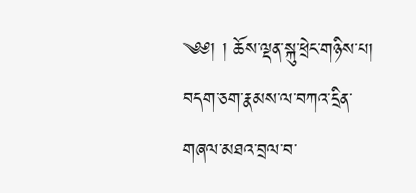༄༅། ། ཆོས་ལྡན་སྐུ་ཕྲེང་གཉིས་པ། བདག་ཅག་རྣམས་ལ་བཀའ་དྲིན་གཞལ་མཐའ་བྲལ་བ་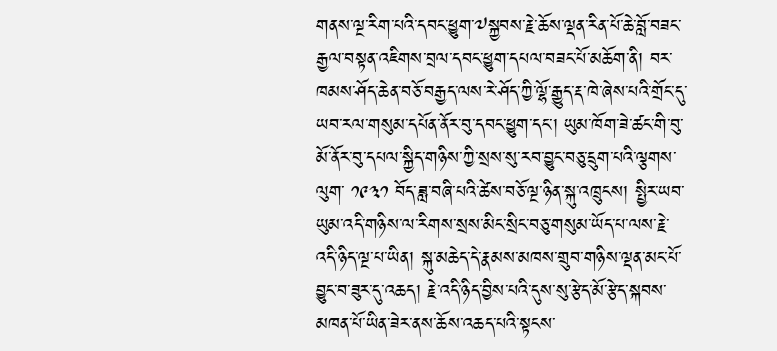གནས་ལྔ་རིག་པའི་དབང་ཕྱུག་༧སྐྱབས་རྗེ་ཆོས་ལྡན་རིན་པོ་ཆེ་བློ་བཟང་རྒྱལ་བསྟན་འཇིགས་བྲལ་དབང་ཕྱུག་དཔལ་བཟང་པོ་མཆོག་ནི། བར་ཁམས་ཤོད་ཆེན་བཅོ་བརྒྱད་ལས་རེ་ཤོད་ཀྱི་ལྷོ་རྒྱུད་རྡ་ཁེ་ཞེས་པའི་གྲོང་དུ་ཡབ་རལ་གསུམ་དཔོན་ནོར་བུ་དབང་ཕྱུག་དང་། ཡུམ་ཁོག་ཟེ་ཚང་གི་བུ་མོ་ནོར་བུ་དཔལ་སྐྱིད་གཉིས་ཀྱི་སྲས་སུ་རབ་བྱུང་བཅུ་དྲུག་པའི་ལྕགས་ལུག་ ༡༩༣༡ བོད་ཟླ་བཞི་པའི་ཚེས་བཅོ་ལྔ་ཉིན་སྐུ་འཁྲུངས། སྤྱིར་ཡབ་ཡུམ་འདི་གཉིས་ལ་རིགས་སྲས་མིང་སྲིང་བཅུ་གསུམ་ཡོད་པ་ལས་རྗེ་འདི་ཉིད་ལྔ་པ་ཡིན། སྐུ་མཆེད་དེ་རྣམས་མཁས་གྲུབ་གཉིས་ལྡན་མང་པོ་བྱུང་བ་ཟུར་དུ་འཆད། རྗེ་འདི་ཉིད་བྱིས་པའི་དུས་སུ་རྩེད་མོ་རྩེད་སྐབས་མཁན་པོ་ཡིན་ཟེར་ནས་ཆོས་འཆད་པའི་སྟངས་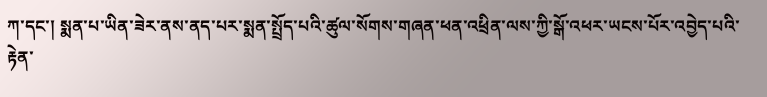ཀ་དང་། སྨན་པ་ཡིན་ཟེར་ནས་ནད་པར་སྨན་སྤྲོད་པའི་ཚུལ་སོགས་གཞན་ཕན་འཕྲིན་ལས་ཀྱི་སྒོ་འཕར་ཡངས་པོར་འབྱེད་པའི་རྟེན་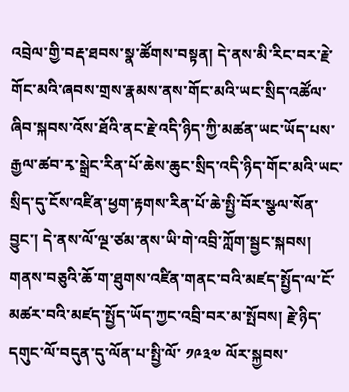འབྲེལ་གྱི་བརྡ་ཐབས་སྣ་ཚོགས་བསྟན། དེ་ནས་མི་རིང་བར་རྗེ་གོང་མའི་ཞབས་གྲས་རྣམས་ནས་གོང་མའི་ཡང་སྲིད་འཚོལ་ཞིབ་སྐབས་འོས་ཐོའི་ནང་རྗེ་འདི་ཉིད་ཀྱི་མཚན་ཡང་ཡོད་པས་རྒྱལ་ཚབ་རྭ་སྒྲེང་རིན་པོ་ཆེས་ཆུང་སྲིད་འདི་ཉིད་གོང་མའི་ཡང་སྲིད་དུ་ངོས་འཛིན་ཕྱག་རྟགས་རིན་པོ་ཆེ་སྤྱི་བོར་སྩལ་སོན་བྱུང་། དེ་ནས་ལོ་ལྔ་ཙམ་ནས་ཡི་གེ་འབྲི་ཀློག་སྦྱང་སྐབས། གནས་བཅུའི་ཆོ་ག་ཐུགས་འཛིན་གནང་བའི་མཛད་སྤྱོད་ལ་ངོ་མཚར་བའི་མཛད་སྤྱོད་ཡོད་ཀྱང་འབྲི་བར་མ་སྤོབས། རྗེ་ཉིད་དགུང་ལོ་བདུན་དུ་ལོན་པ་སྤྱི་ལོ་ ༡༩༣༧ ལོར་སྐྱབས་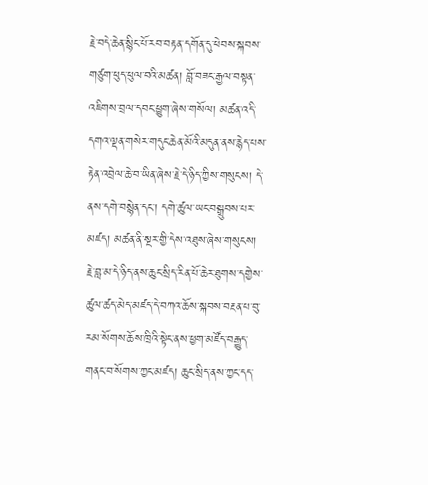རྗེ་བདེ་ཆེན་སྙིང་པོ་རབ་བརྟན་དགོན་དུ་ཕེབས་སྐབས་གཙུག་ཕུད་ཕུལ་བའི་མཚན། བློ་བཟང་རྒྱལ་བསྟན་འཇིགས་བྲལ་དབང་ཕྱུག་ཞེས་གསོལ། མཚན་འདི་དགའ་ལྡན་གསེར་གདུང་ཆེན་མོའི་མདུན་ནས་རྙེད་པས་རྟེན་འབྲེལ་ཆེ་བ་ཡིན་ཞེས་རྗེ་དེ་ཉིད་ཀྱིས་གསུངས། དེ་ནས་དགེ་བསྙེན་དང་། དགེ་ཚུལ་ཡང་བསྒྲུབས་པར་མཛད། མཚན་ནི་སྔར་གྱི་དེས་འཐུས་ཞེས་གསུངས། རྗེ་བླ་མ་དེ་ཉིད་ནས་ཆུང་སྲིད་རིན་པོ་ཆེར་ཐུགས་དགྱེས་ཚུལ་ཚད་མེད་མཛད་དེ་བཀའ་ཆོས་སྐབས་བརྔན་པ་བུ་རམ་སོགས་ཆོས་ཁྲིའི་སྟེང་ནས་ཕྱག་མཛོད་བརྒྱུད་གནང་བ་སོགས་ཀྱང་མཛད། ཆུང་སྲིད་ནས་ཀྱང་དད་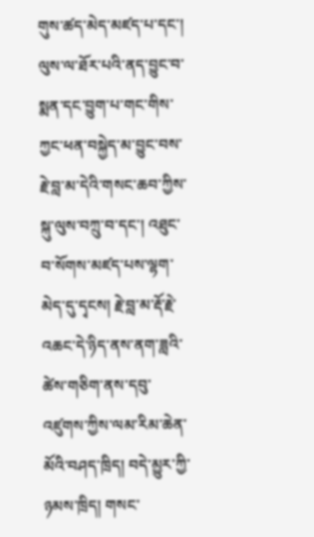གུས་ཚད་མེད་མཛད་པ་དང་། ལུས་ལ་ཐོར་པའི་ནད་བྱུང་བ་སྨན་དང་བྱུག་པ་གང་གིས་ཀྱང་ཕན་བསྐྱེད་མ་བྱུང་བས་རྗེ་བླ་མ་དེའི་གསང་ཆབ་ཀྱིས་སྐུ་ལུས་བཀྲུ་བ་དང་། འཐུང་བ་སོགས་མཛད་པས་ལྷག་མེད་དུ་དྭངས། རྗེ་བླ་མ་རྡོ་རྗེ་འཆང་དེ་ཉིད་ནས་ནག་ཟླའི་ཚེས་གཅིག་ནས་དབུ་འཛུགས་ཀྱིས་ལམ་རིམ་ཆེན་མོའི་བཤད་ཁྲིད། བདེ་མྱུར་ཀྱི་ཉམས་ཁྲིད། གསང་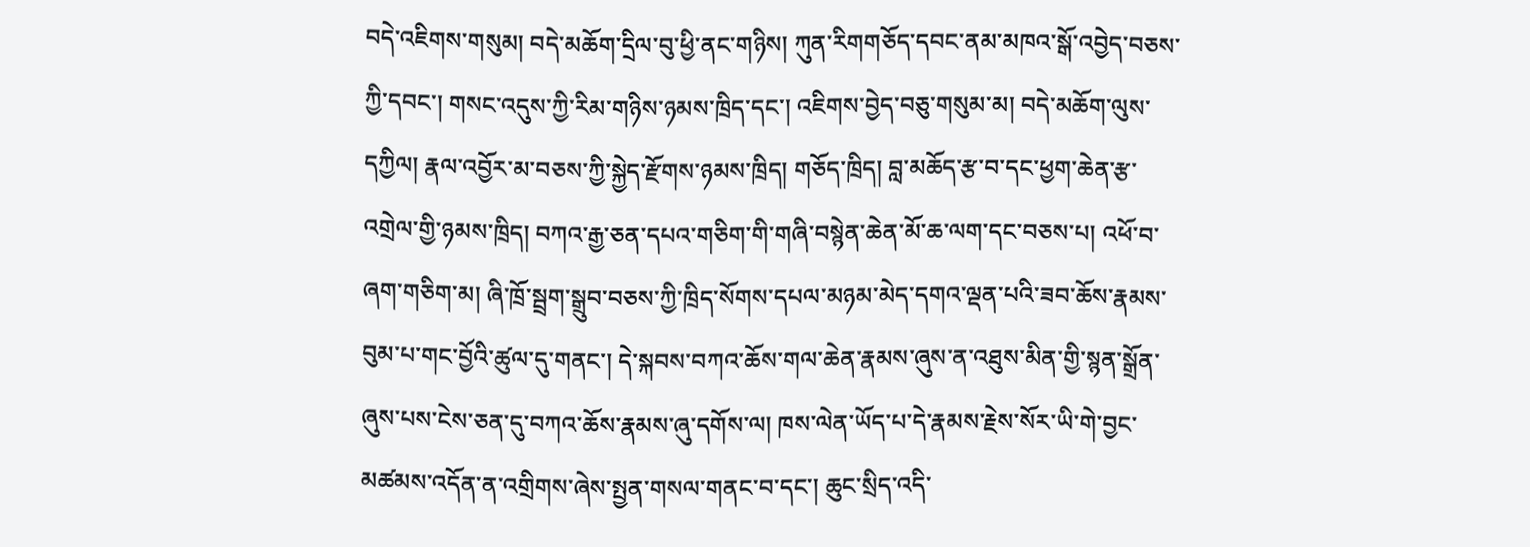བདེ་འཇིགས་གསུམ། བདེ་མཆོག་དྲིལ་བུ་ཕྱི་ནང་གཉིས། ཀུན་རིགགཅོད་དབང་ནམ་མཁའ་སྒོ་འབྱེད་བཅས་ཀྱི་དབང་། གསང་འདུས་ཀྱི་རིམ་གཉིས་ཉམས་ཁྲིད་དང་། འཇིགས་བྱེད་བཅུ་གསུམ་མ། བདེ་མཆོག་ལུས་དཀྱིལ། རྣལ་འབྱོར་མ་བཅས་ཀྱི་སྐྱེད་རྫོགས་ཉམས་ཁྲིད། གཅོད་ཁྲིད། བླ་མཆོད་རྩ་བ་དང་ཕྱག་ཆེན་རྩ་འགྲེལ་གྱི་ཉམས་ཁྲིད། བཀའ་རྒྱ་ཅན་དཔའ་གཅིག་གི་གཞི་བསྙེན་ཆེན་མོ་ཆ་ལག་དང་བཅས་པ། འཕོ་བ་ཞག་གཅིག་མ། ཞི་ཁྲོ་སྦྲག་སྒྲུབ་བཅས་ཀྱི་ཁྲིད་སོགས་དཔལ་མཉམ་མེད་དགའ་ལྡན་པའི་ཟབ་ཆོས་རྣམས་བུམ་པ་གང་བྱོའི་ཚུལ་དུ་གནང་། དེ་སྐབས་བཀའ་ཆོས་གལ་ཆེན་རྣམས་ཞུས་ན་འཐུས་མིན་གྱི་སྙན་སྒྲོན་ཞུས་པས་ངེས་ཅན་དུ་བཀའ་ཆོས་རྣམས་ཞུ་དགོས་ལ། ཁས་ལེན་ཡོད་པ་དེ་རྣམས་རྗེས་སོར་ཡི་གེ་བྱང་མཚམས་འདོན་ན་འགྲིགས་ཞེས་སྤྱན་གསལ་གནང་བ་དང་། ཆུང་སྲིད་འདི་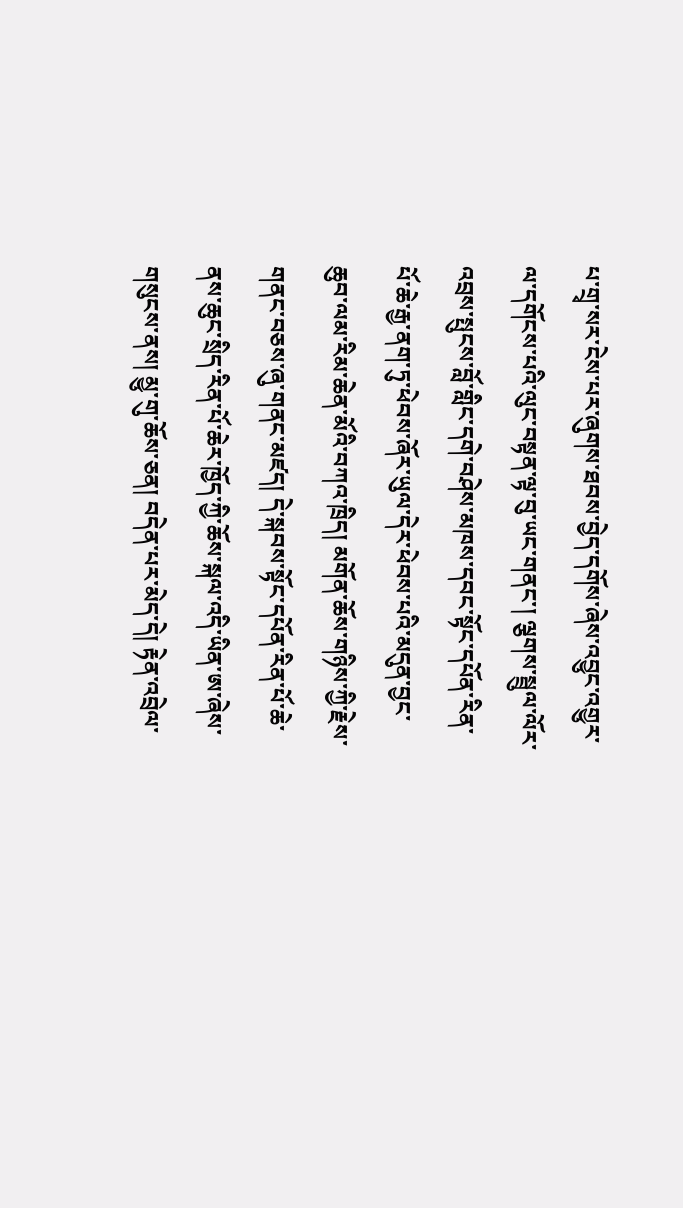པ་གྲྭ་སར་ངེས་པར་ཞུགས་ཐབས་བྱེད་དགོས་ཞེས་འབྱུང་འགྱུར་ལ་དགོངས་པའི་ལུང་བསྟན་ལྟ་བུ་ཡང་གནང་། ལྕགས་སྦྲུལ་ལོར་འབྲས་སྤུངས་བློ་གླིང་དགེ་བཤེས་མཁས་དབང་སྟོང་དཔོན་རིན་པོ་ཆེ་རྒྱ་ནག་ཏུ་ཕེབས་ཞོར་ཡུལ་དེར་ཕེབས་པའི་མདུན་བྱང་ཆུབ་ལམ་རིམ་ཆེན་མོའི་བཀའ་ཁྲིད། མགོན་ཆོས་གཉིས་ཀྱི་རྗེས་གནང་བཅས་ཞུ་གནང་མཛད། དེ་སྐབས་སྟོང་དཔོན་རིན་པོ་ཆེ་ནས་ཆུང་སྲིད་རིན་པོ་ཆེར་ཁྱོད་ཀྱི་ཆོས་སྐལ་འདི་ཡིན་ཨ་ཞེས་གསུངས་ནས། མྱུ་གུ་ཆོས་ཅན། བདེན་པར་མེད་དེ། རྟེན་འབྲེལ་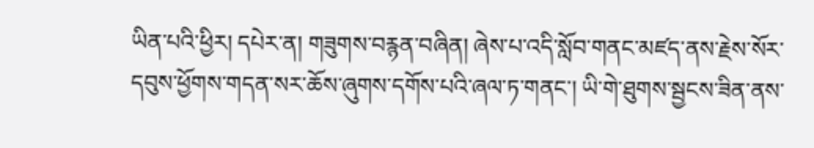ཡིན་པའི་ཕྱིར། དཔེར་ན། གཟུགས་བརྙན་བཞིན། ཞེས་པ་འདི་སློབ་གནང་མཛད་ནས་རྗེས་སོར་དབུས་ཕྱོགས་གདན་སར་ཆོས་ཞུགས་དགོས་པའི་ཞལ་ཏ་གནང་། ཡི་གེ་ཐུགས་སྦྱངས་ཟིན་ནས་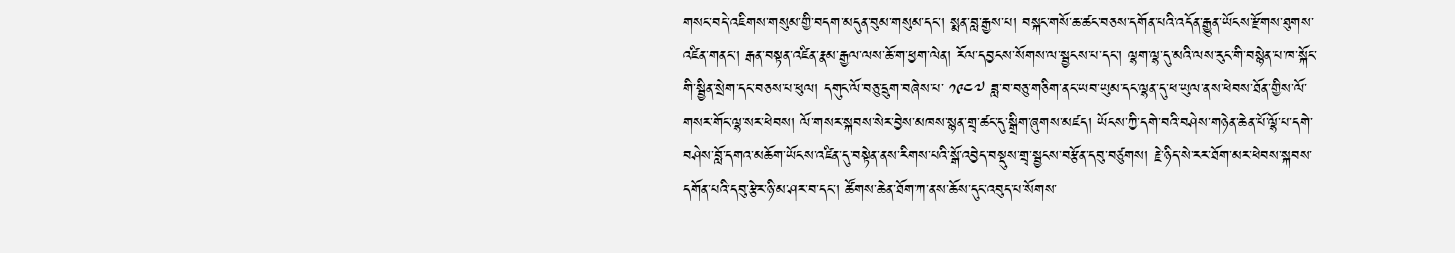གསང་བདེ་འཇིགས་གསུམ་གྱི་བདག་མདུན་བུམ་གསུམ་དང་། སྨན་བླ་རྒྱས་པ། བསྐང་གསོ་ཆ་ཚང་བཅས་དགོན་པའི་འདོན་རྒྱུན་ཡོངས་རྫོགས་ཐུགས་འཛིན་གནང་། རྒན་བསྟན་འཛིན་རྣམ་རྒྱལ་ལས་ཆོ་ག་ཕྱག་ལེན། རོལ་དབྱངས་སོགས་ལ་སྦྱངས་པ་དང་། ལྷག་ལྷ་དུ་མའི་ལས་རུང་གི་བསྙེན་པ་ཁ་སྐོང་གི་སྦྱིན་སྲེག་དང་བཅས་པ་ཕུལ། དགུང་ལོ་བཅུ་དྲུག་བཞེས་པ་ ༡༩༤༧ ཟླ་བ་བཅུ་གཅིག་ནང་ཡབ་ཡུམ་དང་ལྷན་དུ་ཕ་ཡུལ་ནས་ཕེབས་ཐོན་གྱིས་ལོ་གསར་གོང་ལྷ་སར་ཕེབས། ལོ་གསར་སྐབས་སེར་བྱེས་མཁས་སྙན་གྲྭ་ཚང་དུ་སྒྲིག་ཞུགས་མཛད། ཡོངས་ཀྱི་དགེ་བའི་བཤེས་གཉེན་ཆེན་པོ་ལྷོ་པ་དགེ་བཤེས་བློ་དགའ་མཆོག་ཡོངས་འཛིན་དུ་བསྟེན་ནས་རིགས་པའི་སྒོ་འབྱེད་བསྡུས་གྲྭ་སྦྱངས་བརྩོན་དབུ་བཙུགས། རྗེ་ཉིད་སེ་རར་ཐོག་མར་ཕེབས་སྐབས་དགོན་པའི་དབུ་རྩེར་ཉི་མ་ཤར་བ་དང་། ཚོགས་ཆེན་ཐོག་ཀ་ནས་ཆོས་དུང་འབུད་པ་སོགས་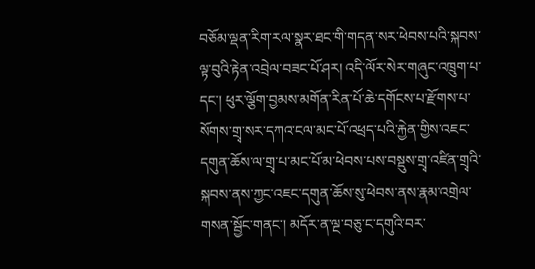བཅོམ་ལྡན་རིག་རལ་སྣར་ཐང་གི་གདན་སར་ཕེབས་པའི་སྐབས་ལྟ་བུའི་རྟེན་འབྲེལ་བཟང་པོ་ཤར། འདི་ལོར་སེར་གཞུང་འཁྲུག་པ་དང་། ཕུར་ལྕོག་བྱམས་མགོན་རིན་པོ་ཆེ་དགོངས་པ་རྫོགས་པ་སོགས་གྲྭ་སར་དཀའ་ངལ་མང་པོ་འཕྲད་པའི་རྐྱེན་གྱིས་འཇང་དགུན་ཆོས་ལ་གྲྭ་པ་མང་པོ་མ་ཕེབས་པས་བསྡུས་གྲྭ་འཛིན་གྲྭའི་སྐབས་ནས་ཀྱང་འཇང་དགུན་ཆོས་སུ་ཕེབས་ནས་རྣམ་འགྲེལ་གསན་སྦྱོང་གནང་། མདོར་ན་ལྔ་བཅུ་ང་དགུའི་བར་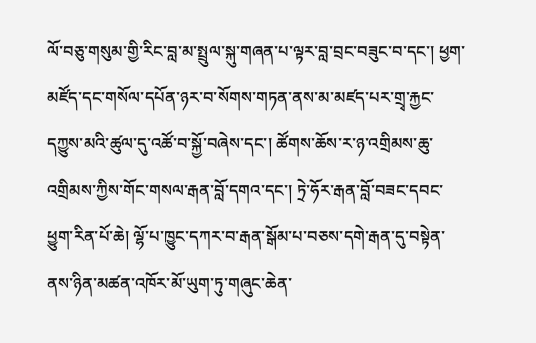ལོ་བཅུ་གསུམ་གྱི་རིང་བླ་མ་སྤྲུལ་སྐུ་གཞན་པ་ལྟར་བླ་བྲང་བཟུང་བ་དང་། ཕྱག་མཛོད་དང་གསོལ་དཔོན་ཉར་བ་སོགས་གཏན་ནས་མ་མཛད་པར་གྲྭ་རྐྱང་དཀྱུས་མའི་ཚུལ་དུ་འཚོ་བ་སྐྱོ་བཞེས་དང་། ཚོགས་ཆོས་ར་ཉ་འགྲིམས་ཆུ་འགྲིམས་ཀྱིས་གོང་གསལ་རྒན་བློ་དགའ་དང་། ཏྲེ་ཧོར་རྒན་བློ་བཟང་དབང་ཕྱུག་རིན་པོ་ཆེ། ལྷོ་པ་ཁྱུང་དཀར་བ་རྒན་སྒོམ་པ་བཅས་དགེ་རྒན་དུ་བསྟེན་ནས་ཉིན་མཚན་འཁོར་མོ་ཡུག་ཏུ་གཞུང་ཆེན་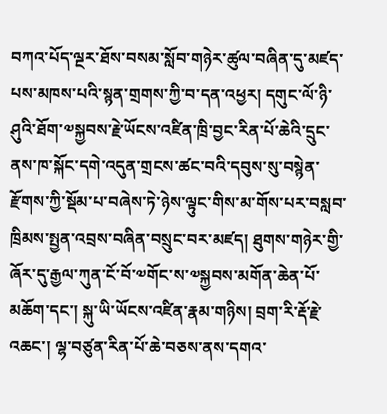བཀའ་པོད་ལྔར་ཐོས་བསམ་སློབ་གཉེར་ཚུལ་བཞིན་དུ་མཛད་པས་མཁས་པའི་སྙན་གྲགས་ཀྱི་བ་དན་འཕྱར། དགུང་ལོ་ཉི་ཤུའི་ཐོག་༧སྐྱབས་རྗེ་ཡོངས་འཛིན་ཁྲི་བྱང་རིན་པོ་ཆེའི་དྲུང་ནས་ཁ་སྐོང་དགེ་འདུན་གྲངས་ཚང་བའི་དབུས་སུ་བསྙེན་རྫོགས་ཀྱི་སྡོམ་པ་བཞེས་ཏེ་ཉེས་ལྟུང་གིས་མ་གོས་པར་བསླབ་ཁྲིམས་སྤྱན་འབྲས་བཞིན་བསྲུང་བར་མཛད། ཐུགས་གཉེར་གྱི་ཞོར་དུ་རྒྱལ་ཀུན་ངོ་བོ་༧གོང་ས་༧སྐྱབས་མགོན་ཆེན་པོ་མཆོག་དང་། སྐུ་ཡི་ཡོངས་འཛིན་རྣམ་གཉིས། བྲག་རི་རྡོ་རྗེ་འཆང་། ལྷ་བཙུན་རིན་པོ་ཆེ་བཅས་ནས་དགའ་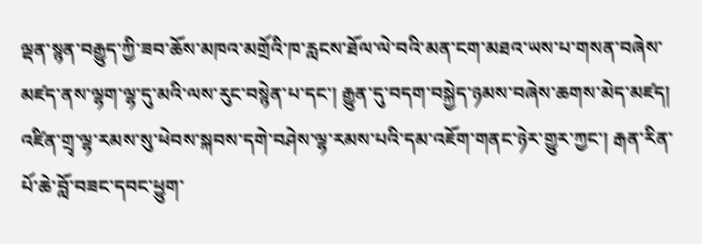ལྡན་སྙན་བརྒྱུད་ཀྱི་ཟབ་ཆོས་མཁའ་མགྲོའི་ཁ་རླངས་ཐོལ་ལེ་བའི་མན་ངག་མཐའ་ཡས་པ་གསན་བཞེས་མཛད་ནས་ལྷག་ལྷ་དུ་མའི་ལས་རུང་བསྙེན་པ་དང་། རྒྱུན་དུ་བདག་བསྐྱེད་ཉམས་བཞེས་ཆགས་མེད་མཛད། འཛིན་གྲྭ་ལྷ་རམས་སུ་ཕེབས་སྐབས་དགེ་བཤེས་ལྷ་རམས་པའི་དམ་འཇོག་གནང་ཉེར་གྱུར་ཀྱང་། རྒན་རིན་པོ་ཆེ་བློ་བཟང་དབང་ཕྱུག་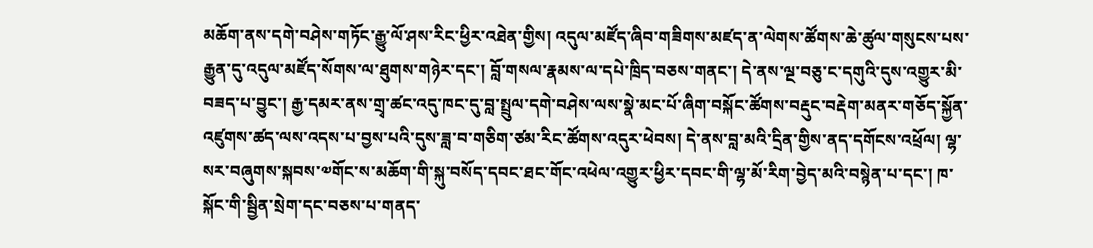མཆོག་ནས་དགེ་བཤེས་གཏོང་རྒྱུ་ལོ་ཤས་རིང་ཕྱིར་འཐེན་གྱིས། འདུལ་མཛོད་ཞིབ་གཟིགས་མཛད་ན་ལེགས་ཚོགས་ཆེ་ཚུལ་གསུངས་པས་རྒྱུན་དུ་འདུལ་མཛོད་སོགས་ལ་ཐུགས་གཉེར་དང་། བློ་གསལ་རྣམས་ལ་དཔེ་ཁྲིད་བཅས་གནང་། དེ་ནས་ལྔ་བཅུ་ང་དགུའི་དུས་འགྱུར་མི་བཟད་པ་བྱུང་། རྒྱ་དམར་ནས་གྲྭ་ཚང་འདུ་ཁང་དུ་བླ་སྤྲུལ་དགེ་བཤེས་ལས་སྣེ་མང་པོ་ཞིག་བསྐོང་ཚོགས་བརྡུང་བརྡེག་མནར་གཅོད་སྐྱོན་འཛུགས་ཚད་ལས་འདས་པ་བྱས་པའི་དུས་ཟླ་བ་གཅིག་ཙམ་རིང་ཚོགས་འདུར་ཕེབས། དེ་ནས་བླ་མའི་དྲིན་གྱིས་ནད་དགོངས་འཕྲོལ། ལྷ་སར་བཞུགས་སྐབས་༧གོང་ས་མཆོག་གི་སྐུ་བསོད་དབང་ཐང་གོང་འཕེལ་འགྱུར་ཕྱིར་དབང་གི་ལྷ་མོ་རིག་བྱེད་མའི་བསྙེན་པ་དང་། ཁ་སྐོང་གི་སྦྱིན་སྲེག་དང་བཅས་པ་གནད་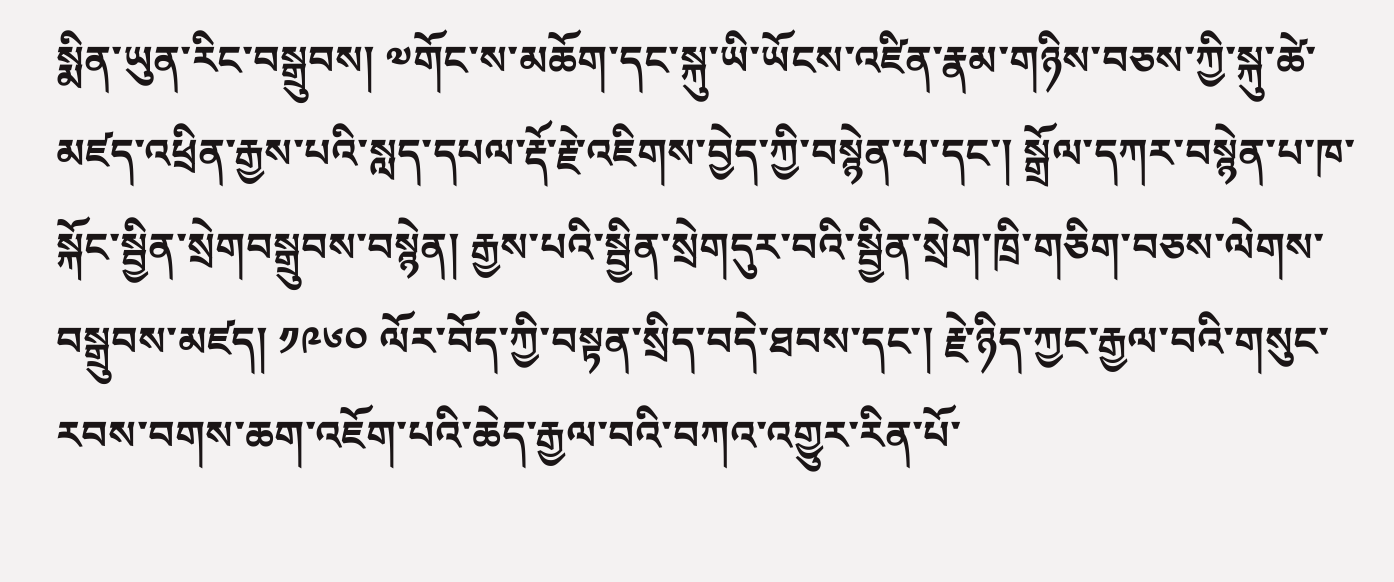སྨིན་ཡུན་རིང་བསྒྲུབས། ༧གོང་ས་མཆོག་དང་སྐུ་ཡི་ཡོངས་འཛིན་རྣམ་གཉིས་བཅས་ཀྱི་སྐུ་ཚེ་མཛད་འཕྲིན་རྒྱས་པའི་སླད་དཔལ་རྡོ་རྗེ་འཇིགས་བྱེད་ཀྱི་བསྙེན་པ་དང་། སྒྲོལ་དཀར་བསྙེན་པ་ཁ་སྐོང་སྦྱིན་སྲེགབསྒྲུབས་བསྙེན། རྒྱས་པའི་སྦྱིན་སྲེགདུར་བའི་སྦྱིན་སྲེག་ཁྲི་གཅིག་བཅས་ལེགས་བསྒྲུབས་མཛད། ༡༩༦༠ ལོར་བོད་ཀྱི་བསྟན་སྲིད་བདེ་ཐབས་དང་། རྗེ་ཉིད་ཀྱང་རྒྱལ་བའི་གསུང་རབས་བགས་ཆག་འཇོག་པའི་ཆེད་རྒྱལ་བའི་བཀའ་འགྱུར་རིན་པོ་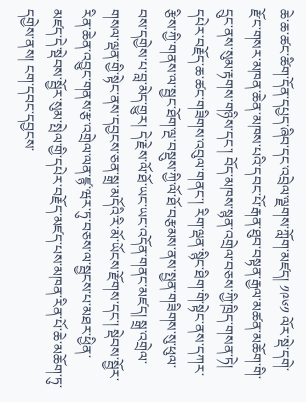ཆེ་ཆ་ཚང་ཚིག་དོན་དཔྱད་ཞིབ་དང་འབྲེལ་ལྗགས་ཀློག་མཛད། ༡༩༦༡ ལོར་སྡེ་དགེ་རྫོང་གསར་མཁན་ཆེན་མཁས་པའི་དབང་པོ་རྒན་ཐུབ་བསྟན་རྒྱལ་མཚན་མཆོག་གི་དྲུང་ནས་སུམ་རྟགས་གཉིས་དང་། བོད་མཁས་སྙན་འགྲེལ་བཅས་ཀྱི་ཁྲིད་གསན་ཏེ། དཔེར་བརྗོད་ཆ་ཚང་གཟིགས་འབུལ་གནང་། རིག་ལྡན་སྙིང་ཐིག་གི་སྟེང་ནས་དཀར་རྩིས་ཀྱི་གནས་ལ་སྦྱང་ཐོག་ལྔ་བསྡུས་ཀྱི་ལོ་ཐོ་བརྩམས་ནས་སྤྱན་གཟིགས་སུ་ཕུལ་བས་དགྱེས་པ་བླ་མེད་གྱུར། དེ་རྗེས་ལོ་ཐོ་ཡང་ཡང་འདོན་གནང་མཛད། སྒྲ་འགྲེལ་གསལ་ལྡན་གྱི་སྟེང་ནས་དབྱངས་ཅན་སྒྲ་མདོའི་རི་མོ་ཡོངས་རྫོགས་དང་། སྡེབས་སྦྱོར་རིན་ཆེན་འབྱུང་གནས་རྩ་འགྲེལ་ལན་ཛྙ་ཝར་ཏུ་བཅས་ལ་སྦྱངས་པ་མཐར་ཕྱིན་མཛད་དེ་སྡེབས་སྦྱོར་སུམ་སྤེལ་གྱི་དཔེར་བརྗོད་མཛད་པས་མཁན་རིན་པོ་ཆེ་མཆོག་ཏུ་དགྱེས་ནས། ངག་དབང་དབྱངས་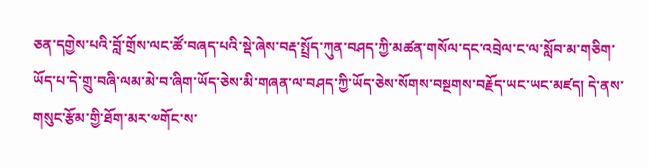ཅན་དགྱེས་པའི་བློ་གྲོས་ལང་ཚོ་བཞད་པའི་སྡེ་ཞེས་བརྡ་སྤྲོད་ཀུན་བཤད་ཀྱི་མཚན་གསོལ་དང་འབྲེལ་ང་ལ་སློབ་མ་གཅིག་ཡོད་པ་དེ་གྲུ་བཞི་ལམ་མེ་བ་ཞིག་ཡོད་ཅེས་མི་གཞན་ལ་བཤད་ཀྱི་ཡོད་ཅེས་སོགས་བསྔགས་བརྗོད་ཡང་ཡང་མཛད། དེ་ནས་གསུང་རྩོམ་གྱི་ཐོག་མར་༧གོང་ས་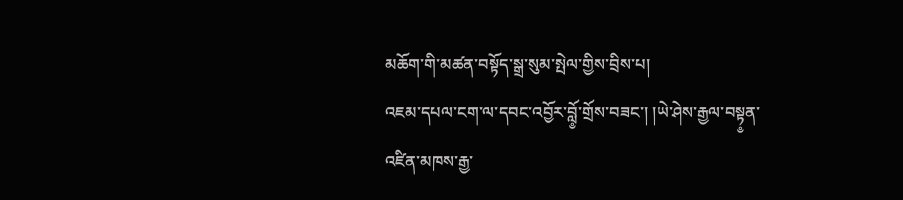མཆོག་གི་མཚན་བསྟོད་སྒྲ་སུམ་སྤེལ་གྱིས་བྲིས་པ།
འཇམ་དཔལ་ངག་ལ་དབང་འབྱོར་བློ༵་གྲོས་བཟང་། །ཡེ་ཤེས་རྒྱལ་བསྟ༵ན་འཛིན་མཁས་རྒྱ་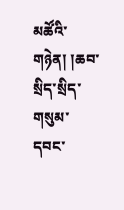མཚོའི་གཉེན། །ཆབ་སྲིད་སྲིད་གསུམ་དབང་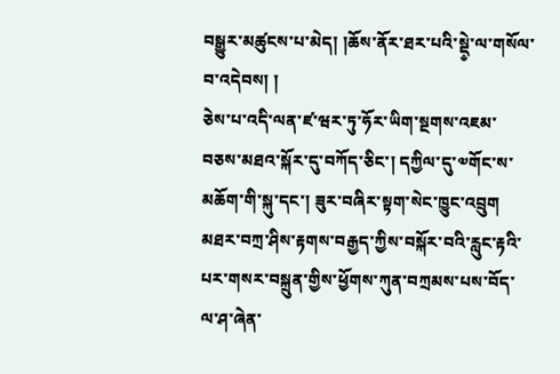བསྒྱུར་མཚུངས་པ་མེད། །ཆོས་ནོར་ཐར་པའི་སྡེ༵་ལ་གསོལ་བ་འདེབས། །
ཅེས་པ་འདི་ལན་ཛ་ཝར་ཏུ་ཧོར་ཡིག་སྔགས་འཇམ་བཅས་མཐའ་སྐོར་དུ་བཀོད་ཅིང་། དཀྱིལ་དུ་༧གོང་ས་མཆོག་གི་སྐུ་དང་། ཟུར་བཞིར་སྟག་སེང་ཁྱུང་འབྲུག མཐར་བཀྲ་ཤིས་རྟགས་བརྒྱད་ཀྱིས་བསྐོར་བའི་རླུང་རྟའི་པར་གསར་བསྐྲུན་གྱིས་ཕྱོགས་ཀུན་བཀྲམས་པས་བོད་ལ་ཤ་ཞེན་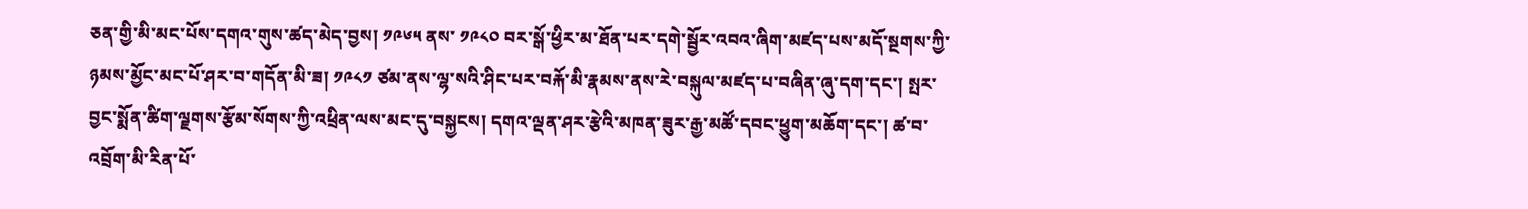ཅན་གྱི་མི་མང་པོས་དགའ་གུས་ཚད་མེད་བྱས། ༡༩༦༥ ནས་ ༡༩༨༠ བར་སྒོ་ཕྱིར་མ་ཐོན་པར་དགེ་སྦྱོར་འབའ་ཞིག་མཛད་པས་མདོ་སྔགས་ཀྱི་ཉམས་མྱོང་མང་པོ་ཤར་བ་གདོན་མི་ཟ། ༡༩༨༡ ཙམ་ནས་ལྷ་སའི་ཤིང་པར་བརྐོ་མི་རྣམས་ནས་རེ་བསྐུལ་མཛད་པ་བཞིན་ཞུ་དག་དང་། སྤར་བྱང་སྨོན་ཚིག་ལྗགས་རྩོམ་སོགས་ཀྱི་འཕྲིན་ལས་མང་དུ་བསྐྱངས། དགའ་ལྡན་ཤར་རྩེའི་མཁན་ཟུར་རྒྱ་མཚོ་དབང་ཕྱུག་མཆོག་དང་། ཚ་བ་འབྲོག་མི་རིན་པོ་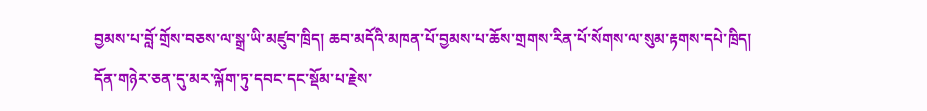བྱམས་པ་བློ་གྲོས་བཅས་ལ་སྒྲ་ཡི་མཛུབ་ཁྲིད། ཆབ་མདོའི་མཁན་པོ་བྱམས་པ་ཆོས་གྲགས་རིན་པོ་སོགས་ལ་སུམ་རྟགས་དཔེ་ཁྲིད། དོན་གཉེར་ཅན་དུ་མར་ལྐོག་ཏུ་དབང་དང་སྡོམ་པ་རྗེས་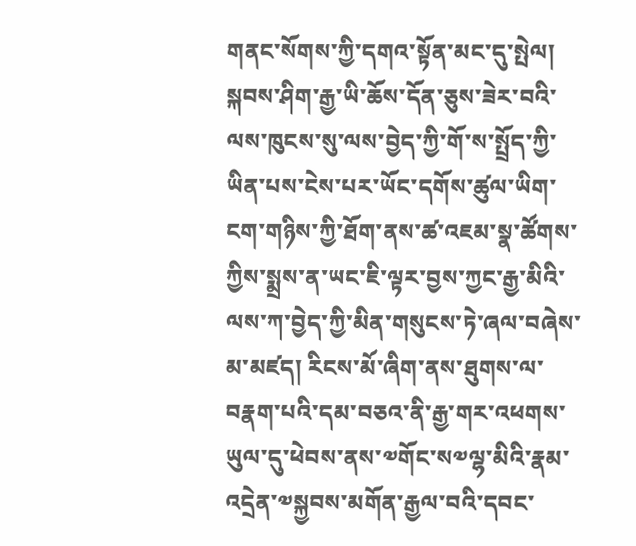གནང་སོགས་ཀྱི་དགའ་སྟོན་མང་དུ་སྤེལ། སྐབས་ཤིག་རྒྱ་ཡི་ཆོས་དོན་ཅུས་ཟེར་བའི་ལས་ཁུངས་སུ་ལས་བྱེད་ཀྱི་གོ་ས་སྤྲོད་ཀྱི་ཡིན་པས་ངེས་པར་ཡོང་དགོས་ཚུལ་ཡིག་ངག་གཉིས་ཀྱི་ཐོག་ནས་ཚ་འཇམ་སྣ་ཚོགས་ཀྱིས་སྨྲས་ན་ཡང་ཇི་ལྟར་བྱས་ཀྱང་རྒྱ་མིའི་ལས་ཀ་བྱེད་ཀྱི་མིན་གསུངས་ཏེ་ཞལ་བཞེས་མ་མཛད། རིངས་མོ་ཞིག་ནས་ཐུགས་ལ་བརྣག་པའི་དམ་བཅའ་ནི་རྒྱ་གར་འཕགས་ཡུལ་དུ་ཕེབས་ནས་༧གོང་ས༧ལྷ་མིའི་རྣམ་འདྲེན་༧སྐྱབས་མགོན་རྒྱལ་བའི་དབང་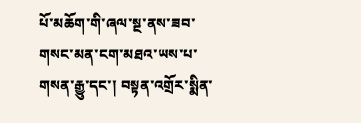པོ་མཆོག་གི་ཞལ་སྔ་ནས་ཟབ་གསང་མན་ངག་མཐའ་ཡས་པ་གསན་རྒྱུ་དང་། བསྟན་འགྲོར་སྨིན་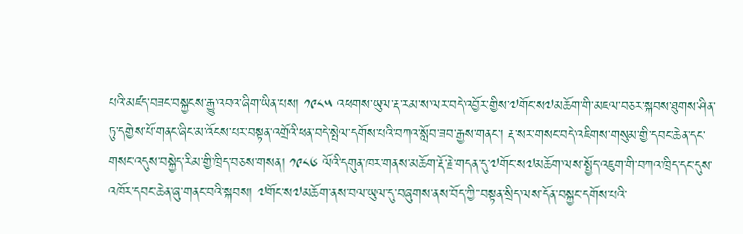པའི་མཛད་བཟང་བསྐྱངས་རྒྱུ་འབའ་ཞིག་ཡིན་པས། ༡༩༨༥ འཕགས་ཡུལ་རྡ་རམ་ས་ལར་བདེ་འབྱོར་གྱིས་༧གོང་ས༧མཆོག་གི་མཇལ་བཅར་སྐབས་ཐུགས་ཤིན་ཏུ་དགྱེས་པོ་གནང་ཞིང་མ་འོངས་པར་བསྟན་འགྲོའི་ཕན་བདེ་སྤེལ་དགོས་པའི་བཀའ་སློབ་ཟབ་རྒྱས་གནང་། རྡ་སར་གསང་བདེ་འཇིགས་གསུམ་གྱི་དབང་ཆེན་དང་གསང་འདུས་བསྐྱེད་རིམ་གྱི་ཁྲིད་བཅས་གསན། ༡༩༨༦ ལོའི་དགུན་ཁར་གནས་མཆོག་རྡོ་རྗེ་གདན་དུ་༧གོང་ས༧མཆོག་ལས་སྤྱོད་འཇུག་གི་བཀའ་ཁྲིད་དང་དུས་འཁོར་དབང་ཆེན་ཞུ་གནང་བའི་སྐབས། ༧གོང་ས༧མཆོག་ནས་བལ་ཡུལ་དུ་བཞུགས་ནས་བོད་ཀྱི་་བསྟན་སྲིད་ལས་དོན་བསྐྱང་དགོས་པའི་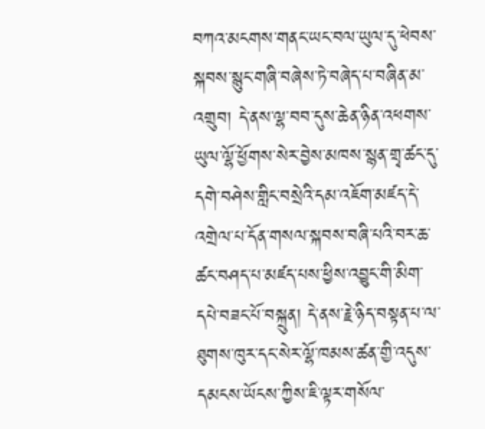བཀའ་མངགས་གནང་ཡང་བལ་ཡུལ་དུ་ཕེབས་སྐབས་སྙུང་གཞི་བཞེས་ཏེ་བཞེད་པ་བཞིན་མ་འགྲུབ། དེ་ནས་ལྷ་བབ་དུས་ཆེན་ཉིན་འཕགས་ཡུལ་ལྷོ་ཕྱོགས་སེར་བྱེས་མཁས་སྙན་གྲྭ་ཚང་དུ་དགེ་བཤེས་གླིང་བསྲེའི་དམ་འཇོག་མཛད་དེ་འགྲེལ་པ་དོན་གསལ་སྐབས་བཞི་པའི་བར་ཆ་ཚང་བཤད་པ་མཛད་པས་ཕྱིས་འབྱུང་གི་མིག་དཔེ་བཟང་པོ་བསྐྲུན། དེ་ནས་རྗེ་ཉིད་བསྟན་པ་ལ་ཐུགས་ཁུར་དང་སེར་ལྷོ་ཁམས་ཚན་གྱི་འདུས་དམངས་ཡོངས་ཀྱིས་ཇི་ལྟར་གསོལ་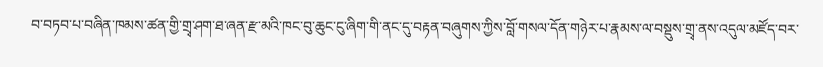བ་བཏབ་པ་བཞིན་ཁམས་ཚན་གྱི་གྲྭ་ཤག་ཐ་ཞན་རྫ་མའི་ཁང་བུ་ཆུང་ངུ་ཞིག་གི་ནང་དུ་བརྟན་བཞུགས་ཀྱིས་བློ་གསལ་དོན་གཉེར་པ་རྣམས་ལ་བསྡུས་གྲྭ་ནས་འདུལ་མཛོད་བར་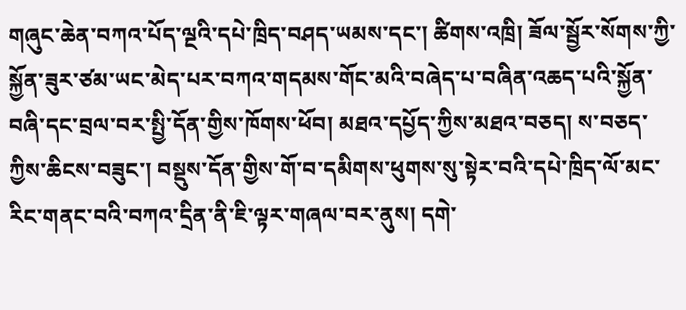གཞུང་ཆེན་བཀའ་པོད་ལྔའི་དཔེ་ཁྲིད་བཤད་ཡམས་དང་། ཚིགས་འཁྲི། ཟོལ་སྦྱོར་སོགས་ཀྱི་སྐྱོན་ཟུར་ཙམ་ཡང་མེད་པར་བཀའ་གདམས་གོང་མའི་བཞེད་པ་བཞིན་འཆད་པའི་སྐྱོན་བཞི་དང་བྲལ་བར་སྤྱི་དོན་གྱིས་ཁོགས་ཕོབ། མཐའ་དཔྱོད་ཀྱིས་མཐའ་བཅད། ས་བཅད་ཀྱིས་ཆིངས་བཟུང་། བསྡུས་དོན་གྱིས་གོ་བ་དམིགས་ཕུགས་སུ་སྟེར་བའི་དཔེ་ཁྲིད་ལོ་མང་རིང་གནང་བའི་བཀའ་དྲིན་ནི་ཇི་ལྟར་གཞལ་བར་ནུས། དགེ་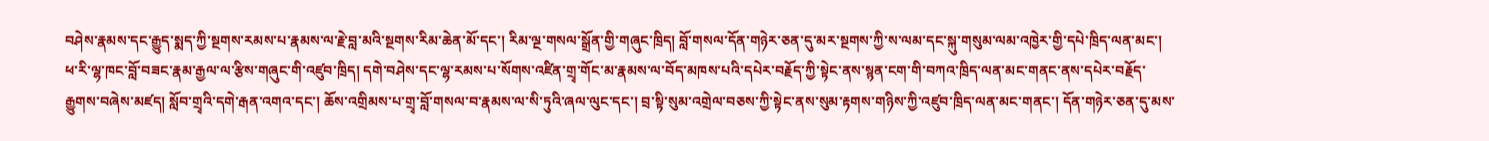བཤེས་རྣམས་དང་རྒྱུད་སྨད་ཀྱི་སྔགས་རམས་པ་རྣམས་ལ་རྗེ་བླ་མའི་སྔགས་རིམ་ཆེན་མོ་དང་། རིམ་ལྔ་གསལ་སྒྲོན་གྱི་གཞུང་ཁྲིད། བློ་གསལ་དོན་གཉེར་ཅན་དུ་མར་སྔགས་ཀྱི་ས་ལམ་དང་སྐུ་གསུམ་ལམ་འཁྱེར་གྱི་དཔེ་ཁྲིད་ལན་མང་། ཕ་རི་ལྷ་ཁང་བློ་བཟང་རྣམ་རྒྱལ་ལ་རྩིས་གཞུང་གི་འཛུབ་ཁྲིད། དགེ་བཤེས་དང་ལྷ་རམས་པ་སོགས་འཛིན་གྲྭ་གོང་མ་རྣམས་ལ་བོད་མཁས་པའི་དཔེར་བརྗོད་ཀྱི་སྟེང་ནས་སྙན་ངག་གི་བཀའ་ཁྲིད་ལན་མང་གནང་ནས་དཔེར་བརྗོད་རྒྱུགས་བཞེས་མཛད། སློབ་གྲྭའི་དགེ་རྒན་འགའ་དང་། ཆོས་འགྲིམས་པ་གྲྭ་བློ་གསལ་བ་རྣམས་ལ་སི་ཏུའི་ཞལ་ལུང་དང་། བྲ་སྟི་སུམ་འགྲེལ་བཅས་ཀྱི་སྟེང་ནས་སུམ་རྟགས་གཉིས་ཀྱི་འཛུབ་ཁྲིད་ལན་མང་གནང་། དོན་གཉེར་ཅན་དུ་མས་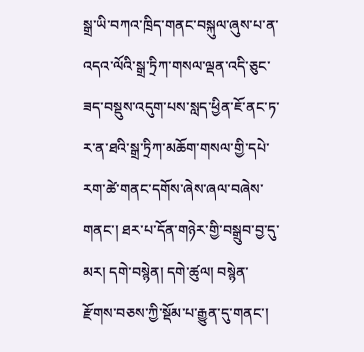སྒྲ་ཡི་བཀའ་ཁྲིད་གནང་བསྐུལ་ཞུས་པ་ན་འདའ་ལོའི་སྒྲ་ཏྲིཀ་གསལ་ལྡན་འདི་ཅུང་ཟད་བསྡུས་འདུག་པས་སླད་ཕྱིན་ཇོ་ནང་ཏ་ར་ན་ཐའི་སྒྲ་ཏྲིཀ་མཆོག་གསལ་གྱི་དཔེ་རག་ཚེ་གནང་དགོས་ཞེས་ཞལ་བཞེས་གནང་། ཐར་པ་དོན་གཉེར་གྱི་བསྒྲུབ་བྱ་དུ་མར། དགེ་བསྙེན། དགེ་ཚུལ། བསྙེན་རྫོགས་བཅས་ཀྱི་སྡོམ་པ་རྒྱུན་དུ་གནང་།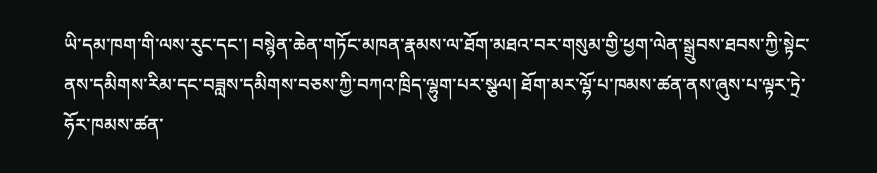ཡི་དམ་ཁག་གི་ལས་རུང་དང་། བསྙེན་ཆེན་གཏོང་མཁན་རྣམས་ལ་ཐོག་མཐའ་བར་གསུམ་གྱི་ཕྱག་ལེན་སྒྲུབས་ཐབས་ཀྱི་སྟེང་ནས་དམིགས་རིམ་དང་བཟླས་དམིགས་བཅས་ཀྱི་བཀའ་ཁྲིད་ལྷུག་པར་སྩལ། ཐོག་མར་ལྷོ་པ་ཁམས་ཚན་ནས་ཞུས་པ་ལྟར་ཏྲེ་ཧོར་ཁམས་ཚན་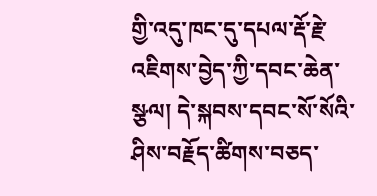གྱི་འདུ་ཁང་དུ་དཔལ་རྡོ་རྗེ་འཇིགས་བྱེད་ཀྱི་དབང་ཆེན་སྩལ། དེ་སྐབས་དབང་སོ་སོའི་ཤིས་བརྗོད་ཚིགས་བཅད་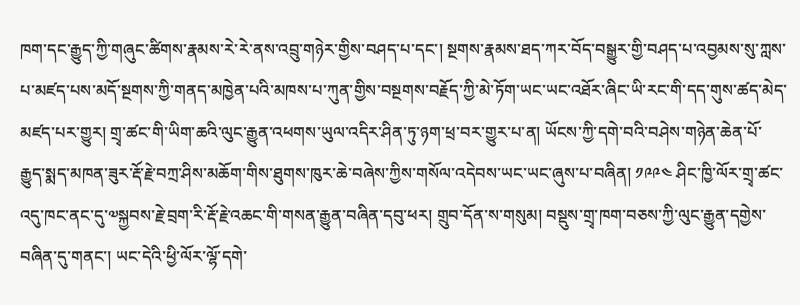ཁག་དང་རྒྱུད་ཀྱི་གཞུང་ཚིགས་རྣམས་རེ་རེ་ནས་འབྲུ་གཉེར་གྱིས་བཤད་པ་དང་། སྔགས་རྣམས་ཐད་ཀར་བོད་བསྒྱུར་གྱི་བཤད་པ་འབྱམས་སུ་ཀླས་པ་མཛད་པས་མདོ་སྔགས་ཀྱི་གནད་མཁྱེན་པའི་མཁས་པ་ཀུན་གྱིས་བསྔགས་བརྗོད་ཀྱི་མེ་ཏོག་ཡང་ཡང་འཐོར་ཞིང་ཡི་རང་གི་དད་གུས་ཚད་མེད་མཛད་པར་གྱུར། གྲྭ་ཚང་གི་ཡིག་ཆའི་ལུང་རྒྱུན་འཕགས་ཡུལ་འདིར་ཤིན་ཏུ་ཉག་ཕྲ་བར་གྱུར་པ་ན། ཡོངས་ཀྱི་དགེ་བའི་བཤེས་གཉེན་ཆེན་པོ་རྒྱུད་སྨད་མཁན་ཟུར་རྡོ་རྗེ་བཀྲ་ཤིས་མཆོག་གིས་ཐུགས་ཁུར་ཆེ་བཞེས་ཀྱིས་གསོལ་འདེབས་ཡང་ཡང་ཞུས་པ་བཞིན། ༡༩༩༤ ཤིང་ཁྱི་ལོར་གྲྭ་ཚང་འདུ་ཁང་ནང་དུ་༧སྐྱབས་རྗེ་བྲག་རི་རྡོ་རྗེ་འཆང་གི་གསན་རྒྱུན་བཞིན་དབུ་ཕར། གྲུབ་དོན་ས་གསུམ། བསྡུས་གྲྭ་ཁག་བཅས་ཀྱི་ལུང་རྒྱུན་དགྱེས་བཞིན་དུ་གནང་། ཡང་དེའི་ཕྱི་ལོར་ལྷོ་དགེ་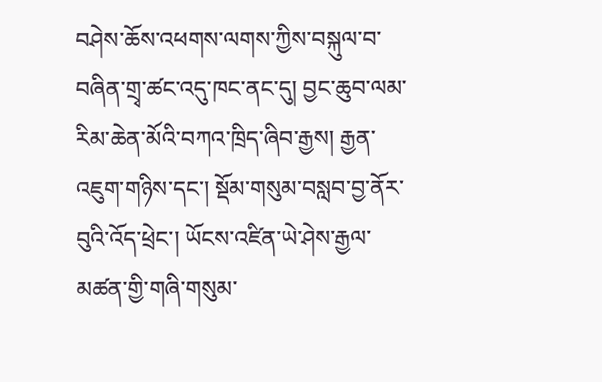བཤེས་ཆོས་འཕགས་ལགས་ཀྱིས་བསྐུལ་བ་བཞིན་གྲྭ་ཚང་འདུ་ཁང་ནང་དུ། བྱང་ཆུབ་ལམ་རིམ་ཆེན་མོའི་བཀའ་ཁྲིད་ཞིབ་རྒྱས། རྒྱན་འཇུག་གཉིས་དང་། སྡོམ་གསུམ་བསླབ་བྱ་ནོར་བུའི་འོད་ཕྲེང་། ཡོངས་འཛིན་ཡེ་ཤེས་རྒྱལ་མཚན་གྱི་གཞི་གསུམ་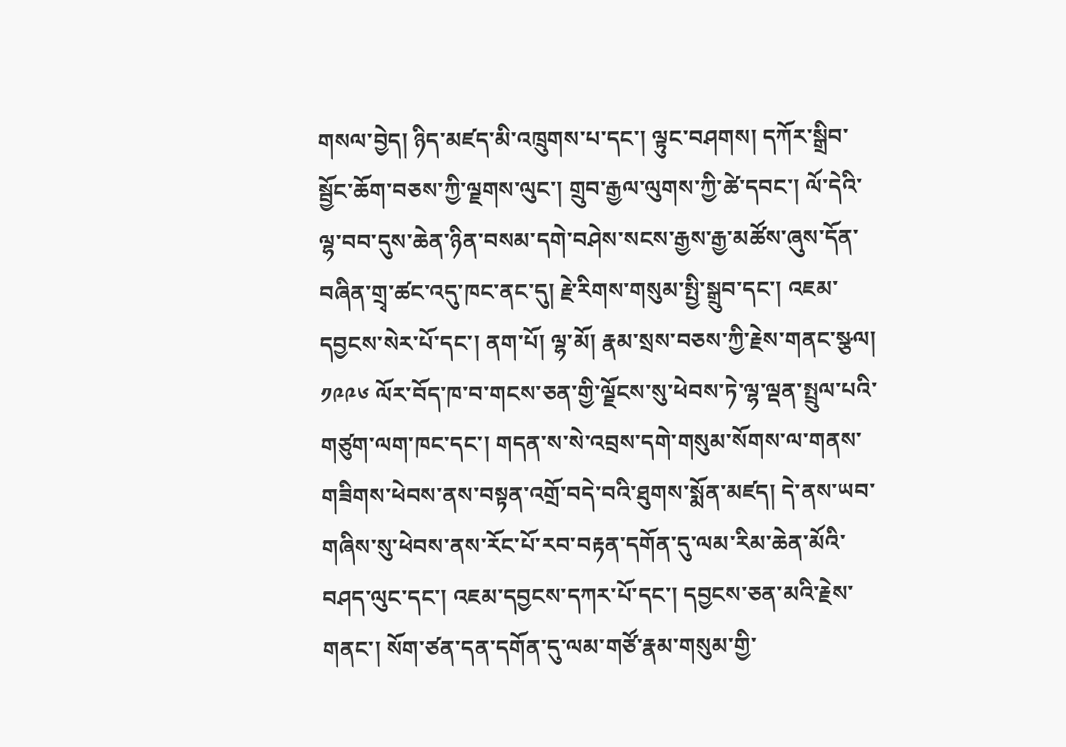གསལ་བྱེད། ཉིད་མཛད་མི་འཁྲུགས་པ་དང་། ལྟུང་བཤགས། དཀོར་སྒྲིབ་སྦྱོང་ཆོག་བཅས་ཀྱི་ལྗགས་ལུང་། གྲུབ་རྒྱལ་ལུགས་ཀྱི་ཚེ་དབང་། ལོ་དེའི་ལྷ་བབ་དུས་ཆེན་ཉིན་བསམ་དགེ་བཤེས་སངས་རྒྱས་རྒྱ་མཚོས་ཞུས་དོན་བཞིན་གྲྭ་ཚང་འདུ་ཁང་ནང་དུ། རྗེ་རིགས་གསུམ་སྤྱི་སྒྲུབ་དང་། འཇམ་དབྱངས་སེར་པོ་དང་། ནག་པོ། ལྷ་མོ། རྣམ་སྲས་བཅས་ཀྱི་རྗེས་གནང་སྩལ། ༡༩༩༦ ལོར་བོད་ཁ་བ་གངས་ཅན་གྱི་ལྗོངས་སུ་ཕེབས་ཏེ་ལྷ་ལྡན་སྤྲུལ་པའི་གཙུག་ལག་ཁང་དང་། གདན་ས་སེ་འབྲས་དགེ་གསུམ་སོགས་ལ་གནས་གཟིགས་ཕེབས་ནས་བསྟན་འགྲོ་བདེ་བའི་ཐུགས་སྨོན་མཛད། དེ་ནས་ཡབ་གཞིས་སུ་ཕེབས་ནས་རོང་པོ་རབ་བརྟན་དགོན་དུ་ལམ་རིམ་ཆེན་མོའི་བཤད་ལུང་དང་། འཇམ་དབྱངས་དཀར་པོ་དང་། དབྱངས་ཅན་མའི་རྗེས་གནང་། སོག་ཙན་དན་དགོན་དུ་ལམ་གཙོ་རྣམ་གསུམ་གྱི་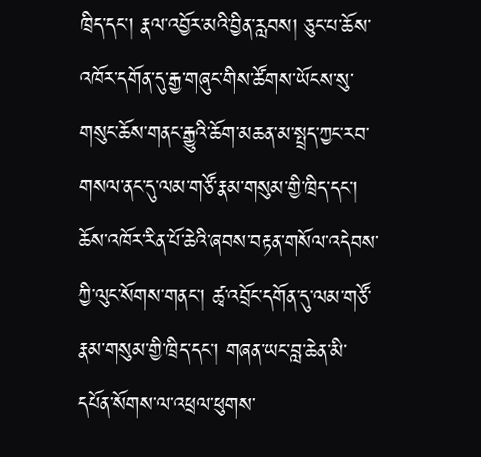ཁྲིད་དང་། རྣལ་འབྱོར་མའི་བྱིན་རླབས། ཅུང་པ་ཆོས་འཁོར་དགོན་དུ་རྒྱ་གཞུང་གིས་ཚོགས་ཡོངས་སུ་གསུང་ཆོས་གནང་རྒྱུའི་ཆོག་མཆན་མ་སྤྲད་ཀྱང་རབ་གསལ་ནང་དུ་ལམ་གཙོ་རྣམ་གསུམ་གྱི་ཁྲིད་དང་། ཆོས་འཁོར་རིན་པོ་ཆེའི་ཞབས་བརྟན་གསོལ་འདེབས་ཀྱི་ལུང་སོགས་གནང་། ཚྭ་འབྲོང་དགོན་དུ་ལམ་གཙོ་རྣམ་གསུམ་གྱི་ཁྲིད་དང་། གཞན་ཡང་བླ་ཆེན་མི་དཔོན་སོགས་ལ་འཕྲལ་ཕུགས་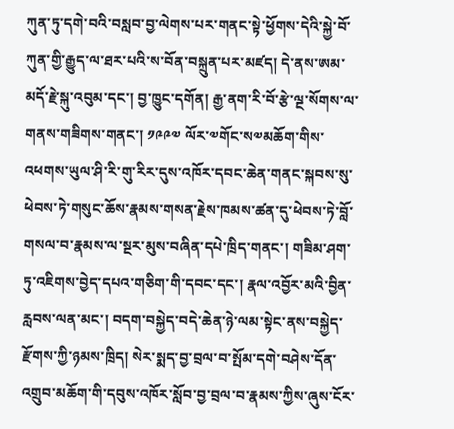ཀུན་ཏུ་དགེ་བའི་བསླབ་བྱ་ལེགས་པར་གནང་སྟེ་ཕྱོགས་དེའི་སྐྱེ་བོ་ཀུན་གྱི་རྒྱུད་ལ་ཐར་པའི་ས་བོན་བསྐྲུན་པར་མཛད། དེ་ནས་ཨམ་མདོ་རྗེ་སྐུ་འབུམ་དང་། བྱ་ཁྱུང་དགོན། རྒྱ་ནག་རི་བོ་རྩེ་ལྔ་སོགས་ལ་གནས་གཟིགས་གནང་། ༡༩༩༧ ལོར་༧གོང་ས༧མཆོག་གིས་འཕགས་ཡུལ་ཤི་རི་གུ་རིར་དུས་འཁོར་དབང་ཆེན་གནང་སྐབས་སུ་ཕེབས་ཏེ་གསུང་ཆོས་རྣམས་གསན་རྗེས་ཁམས་ཚན་དུ་ཕེབས་ཏེ་བློ་གསལ་བ་རྣམས་ལ་སྔར་མུས་བཞིན་དཔེ་ཁྲིད་གནང་། གཟིམ་ཤག་ཏུ་འཇིགས་བྱེད་དཔའ་གཅིག་གི་དབང་དང་། རྣལ་འབྱོར་མའི་བྱིན་རླབས་ལན་མང་། བདག་བསྐྱེད་བདེ་ཆེན་ཉེ་ལམ་སྟེང་ནས་བསྐྱེད་རྫོགས་ཀྱི་ཉམས་ཁྲིད། སེར་སྨད་བྱ་བྲལ་བ་སྤོམ་དགེ་བཤེས་དོན་འགྲུབ་མཆོག་གི་དབུས་འཁོར་སློབ་བྱ་བྲལ་བ་རྣམས་ཀྱིས་ཞུས་ངོར་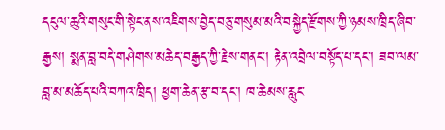དངུལ་ཆུའི་གསུང་གི་སྟེང་ནས་འཇིགས་བྱེད་བཅུ་གསུམ་མའི་བསྐྱེད་རྫོགས་ཀྱི་ཉམས་ཁྲིད་ཞིབ་རྒྱས། སྨན་བླ་བདེ་གཤེགས་མཆེད་བརྒྱད་ཀྱི་རྗེས་གནང་། རྟེན་འབྲེལ་བསྟོད་པ་དང་། ཟབ་ལམ་བླ་མ་མཆོད་པའི་བཀའ་ཁྲིད། ཕྱག་ཆེན་རྩ་བ་དང་། ཁ་ཆེམས་རླུང་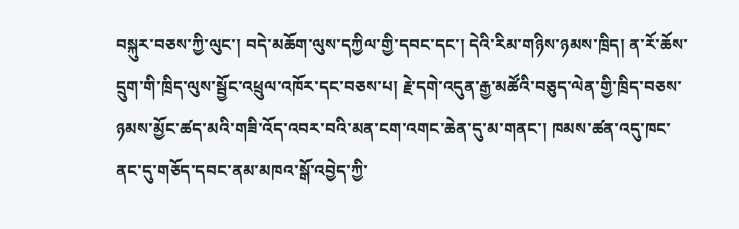བསྐུར་བཅས་ཀྱི་ལུང་། བདེ་མཆོག་ལུས་དཀྱིལ་གྱི་དབང་དང་། དེའི་རིམ་གཉིས་ཉམས་ཁྲིད། ན་རོ་ཆོས་དྲུག་གི་ཁྲིད་ལུས་སྦྱོང་འཕྲུལ་འཁོར་དང་བཅས་པ། རྗེ་དགེ་འདུན་རྒྱ་མཚོའི་བཅུད་ལེན་གྱི་ཁྲིད་བཅས་ཉམས་མྱོང་ཚད་མའི་གཟི་འོད་འབར་བའི་མན་ངག་འགང་ཆེན་དུ་མ་གནང་། ཁམས་ཚན་འདུ་ཁང་ནང་དུ་གཅོད་དབང་ནམ་མཁའ་སྒོ་འབྱེད་ཀྱི་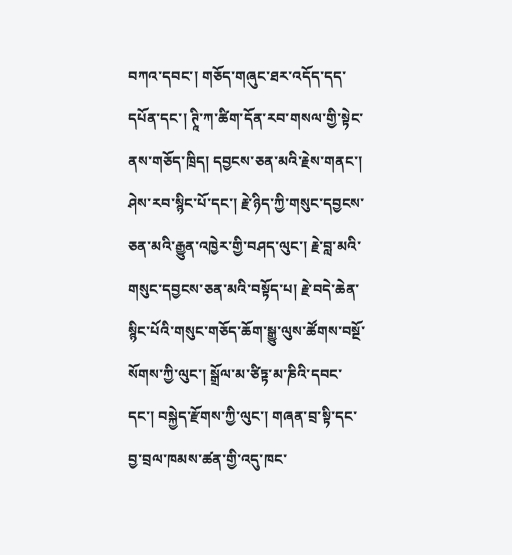བཀའ་དབང་། གཅོད་གཞུང་ཐར་འདོད་དད་དཔོན་དང་། ཊཱི་ཀ་ཚིག་དོན་རབ་གསལ་གྱི་སྟེང་ནས་གཅོད་ཁྲིད། དབྱངས་ཅན་མའི་རྗེས་གནང་། ཤེས་རབ་སྙིང་པོ་དང་། རྗེ་ཉིད་ཀྱི་གསུང་དབྱངས་ཅན་མའི་རྒྱུན་འཁྱེར་གྱི་བཤད་ལུང་། རྗེ་བླ་མའི་གསུང་དབྱངས་ཅན་མའི་བསྟོད་པ། རྗེ་བདེ་ཆེན་སྙིང་པོའི་གསུང་གཅོད་ཆོག་སྒྱུ་ལུས་ཚོགས་བསྔོ་སོགས་ཀྱི་ལུང་། སྒྲོལ་མ་ཙིཏྟ་མ་ཎིའི་དབང་དང་། བསྐྱེད་རྫོགས་ཀྱི་ལུང་། གཞན་བྲ་སྟི་དང་བྱ་བྲལ་ཁམས་ཚན་གྱི་འདུ་ཁང་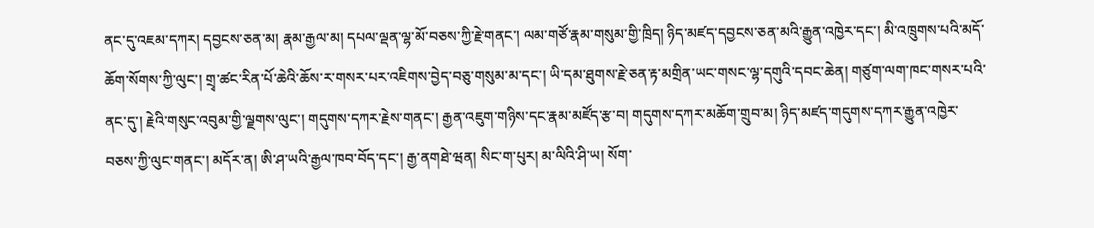ནང་དུ་འཇམ་དཀར། དབྱངས་ཅན་མ། རྣམ་རྒྱལ་མ། དཔལ་ལྡན་ལྷ་མོ་བཅས་ཀྱི་རྗེ་གནང་། ལམ་གཙོ་རྣམ་གསུམ་གྱི་ཁྲིད། ཉིད་མཛད་དབྱངས་ཅན་མའི་རྒྱུན་འཁྱེར་དང་། མི་འཁྲུགས་པའི་མདོ་ཆོག་སོགས་ཀྱི་ལུང་། གྲྭ་ཚང་རིན་པོ་ཆེའི་ཆོས་ར་གསར་པར་འཇིགས་བྱེད་བཅུ་གསུམ་མ་དང་། ཡི་དམ་ཐུགས་རྗེ་ཅན་རྟ་མགྲིན་ཡང་གསང་ལྷ་དགུའི་དབང་ཆེན། གཙུག་ལག་ཁང་གསར་པའི་ནང་དུ་། རྗེའི་གསུང་འབུམ་གྱི་ལྗགས་ལུང་། གདུགས་དཀར་རྗེས་གནང་། རྒྱན་འཇུག་གཉིས་དང་རྣམ་མཛོད་རྩ་བ། གདུགས་དཀར་མཆོག་གྲུབ་མ། ཉིད་མཛད་གདུགས་དཀར་རྒྱུན་འཁྱེར་བཅས་ཀྱི་ལུང་གནང་། མདོར་ན། ཨི་ཤ་ཡའི་རྒྱལ་ཁབ་བོད་དང་། རྒྱ་ནགཐེ་ཝན། སིང་ག་པུར། མ་ལིའི་ཤི་ཡ། སོག་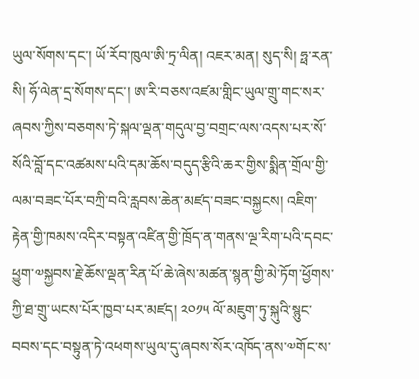ཡུལ་སོགས་དང་། ཡོ་རོབ་ཁུལ་ཨི་ཏྲ་ལིན། འཇར་མན། སུད་སི། ཧྥ་རན་སི། ཧོ་ལེན་དྲ་སོགས་དང་། ཨ་རི་བཅས་འཛམ་གླིང་ཡུལ་གྲུ་གང་སར་ཞབས་ཀྱིས་བཅགས་ཏེ་སྐལ་ལྡན་གདུལ་བྱ་བགྲང་ལས་འདས་པར་སོ་སོའི་བློ་དང་འཚམས་པའི་དམ་ཆོས་བདུད་རྩིའི་ཆར་གྱིས་སྨིན་གྲོལ་གྱི་ལམ་བཟང་པོར་བཀྲི་བའི་རླབས་ཆེན་མཛད་བཟང་བསྐྱངས། འཇིག་རྟེན་གྱི་ཁམས་འདིར་བསྟན་འཛིན་གྱི་ཁྲོད་ན་གནས་ལྔ་རིག་པའི་དབང་ཕྱུག་༧སྐྱབས་རྗེ་ཆོས་ལྡན་རིན་པོ་ཆེ་ཞེས་མཚན་སྙན་གྱི་མེ་ཏོག་ཕྱོགས་ཀྱི་ཐ་གྲུ་ཡངས་པོར་ཁྱབ་པར་མཛད། ༢༠༡༥ ལོ་མཇུག་ཏུ་སྐུའི་སྙུང་བབས་དང་བསྟུན་ཏེ་འཕགས་ཡུལ་དུ་ཞབས་སོར་འཁོད་ནས་༧གོང་ས་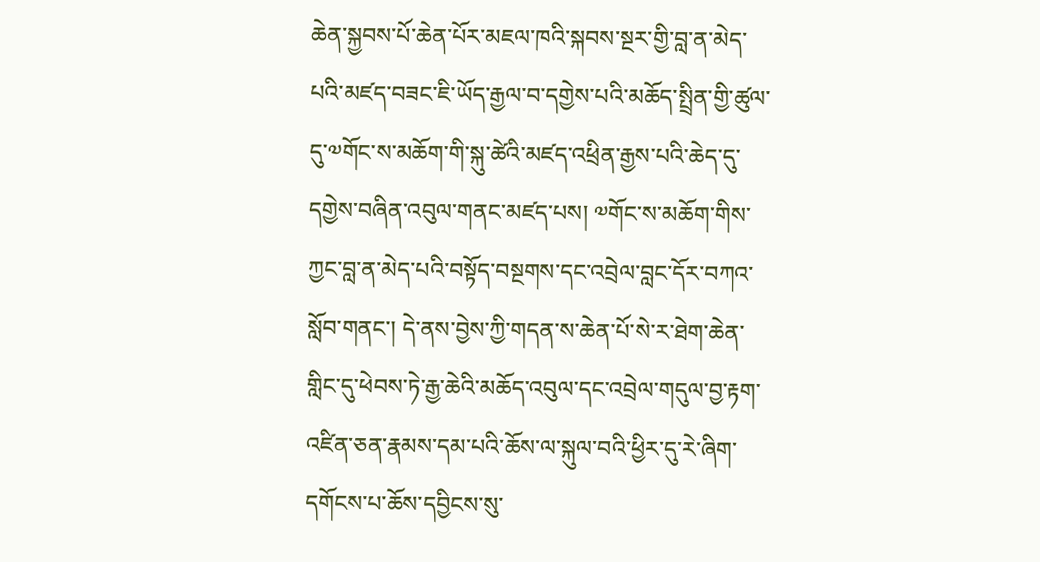ཆེན་སྐྱབས་པོ་ཆེན་པོར་མཇལ་ཁའི་སྐབས་སྔར་གྱི་བླ་ན་མེད་པའི་མཛད་བཟང་ཇི་ཡོད་རྒྱལ་བ་དགྱེས་པའི་མཆོད་སྤྲིན་གྱི་ཚུལ་དུ་༧གོང་ས་མཆོག་གི་སྐུ་ཚེའི་མཛད་འཕྲིན་རྒྱས་པའི་ཆེད་དུ་དགྱེས་བཞིན་འབུལ་གནང་མཛད་པས། ༧གོང་ས་མཆོག་གིས་ཀྱང་བླ་ན་མེད་པའི་བསྟོད་བསྔགས་དང་འབྲེལ་བླང་དོར་བཀའ་སློབ་གནང་། དེ་ནས་བྱེས་ཀྱི་གདན་ས་ཆེན་པོ་སེ་ར་ཐེག་ཆེན་གླིང་དུ་ཕེབས་ཏེ་རྒྱ་ཆེའི་མཆོད་འབུལ་དང་འབྲེལ་གདུལ་བྱ་རྟག་འཛིན་ཅན་རྣམས་དམ་པའི་ཆོས་ལ་སྐུལ་བའི་ཕྱིར་དུ་རེ་ཞིག་དགོངས་པ་ཆོས་དབྱིངས་སུ་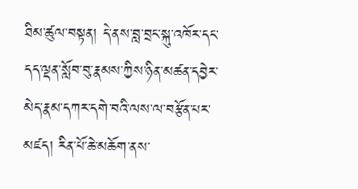ཐིམ་ཚུལ་བསྟན། དེ་ནས་བླ་བྲང་སྐུ་འཁོར་དང་དད་ལྡན་སློབ་བུ་རྣམས་ཀྱིས་ཉིན་མཚན་དབྱེར་མེད་རྣམ་དཀར་དགེ་བའི་ལས་ལ་བརྩོན་པར་མཛད། རིན་པོ་ཆེ་མཆོག་ནས་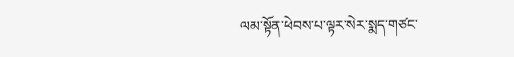ལམ་སྟོན་ཕེབས་པ་ལྟར་སེར་སྨད་གཙང་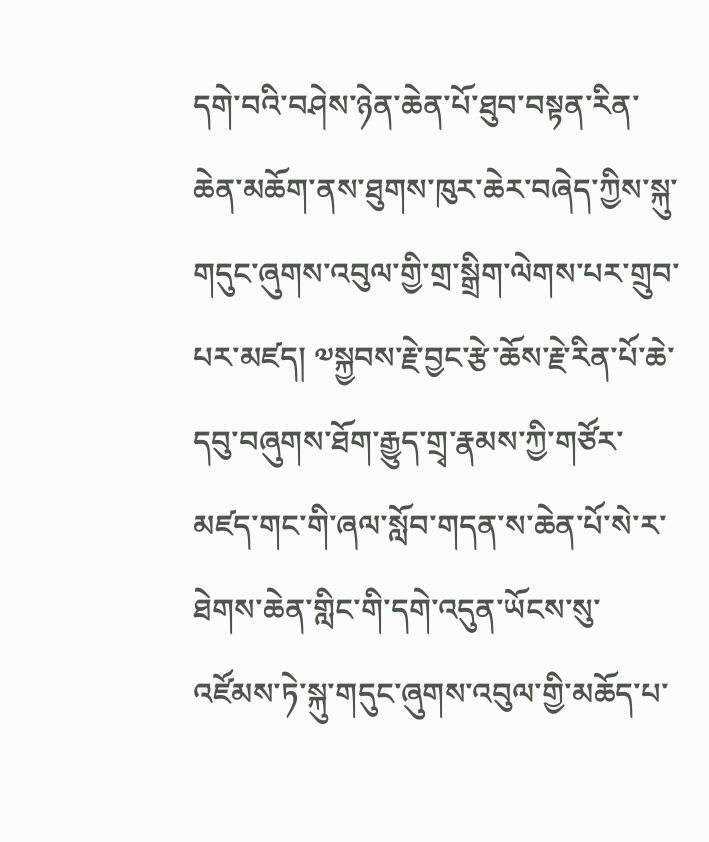དགེ་བའི་བཤེས་ཉེན་ཆེན་པོ་ཐུབ་བསྟན་རིན་ཆེན་མཆོག་ནས་ཐུགས་ཁུར་ཆེར་བཞེད་ཀྱིས་སྐུ་གདུང་ཞུགས་འབུལ་གྱི་གྲ་སྒྲིག་ལེགས་པར་གྲུབ་པར་མཛད། ༧སྐྱབས་རྗེ་བྱང་རྩེ་ཆོས་རྗེ་རིན་པོ་ཆེ་དབུ་བཞུགས་ཐོག་རྒྱུད་གྲྭ་རྣམས་ཀྱི་གཙོར་མཛད་གང་གི་ཞལ་སློབ་གདན་ས་ཆེན་པོ་སེ་ར་ཐེགས་ཆེན་གླིང་གི་དགེ་འདུན་ཡོངས་སུ་འཛོམས་ཏེ་སྐུ་གདུང་ཞུགས་འབུལ་གྱི་མཆོད་པ་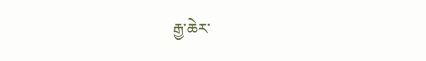རྒྱ་ཆེར་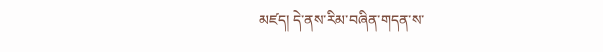མཛད། དེ་ནས་རིམ་བཞིན་གདན་ས་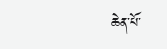ཆེན་པོ་